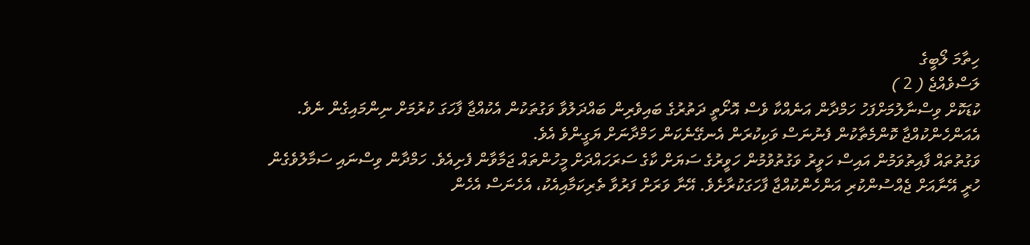ހިތާމަ ލޯބީގެ
ލަސްވެއްޖެ ( 2 )
ކުޑަކޮށް ވިސްނާލުމަށްފަހު ހަމްދާން އަނެއްކާ ވެސް އޮށޯތީ ދަތުރުގެ ބައިވެރިން ބައްދަލުވާ ވަގުތަކުން އެކުއްޖާ ފާހަގަ ކުރުމަށް ނިންމައިގެން ނެވެ. އެއަންހެންކުއްޖާ ކޮންމެތާކުން ފެނުނަސް ވަކިކުރަން އެނގޭނެކަން ހަމްދާނަށް ޔަގީންވެ އެވެ.
ވަގުތުތައް ފާއިތުވަމުން އައިސް ހަވީރު ވަގުތުވުމުން ހަވީރުގެ ސަޔަށް ކާގެ ސަރަހައްދަށް މީހުންތައް ޖަމާވާން ފެށިއެވެ. ހަމްދާން ވިސްނައި ސަމާލުވެގެން ހުރީ އޭނާއަށް ޖެއްސުންކުރި އަންހެންކުއްޖާ ފާހަގަކުރާށެވެ. އޭނާ ވަރަށް ފަރުވާ ތެރިކަމާއިއެކު، އެހެނަސް އެހެން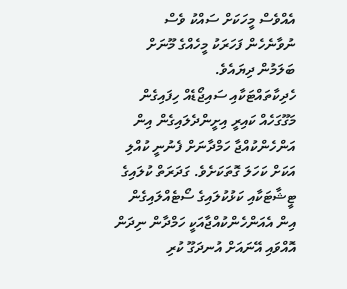އެއްވެސް މީހަކަށް ސައްކު ވެސް ނުވާނެހެން ފަހަރަކު މީހެއްގެ މޫނަށް ބަލަމުން ދިޔައެވެ.
ހެދިކާތައްޓަކާއި ސައިޖޯޑެއް ހިފައިގެން މަގޫގަހެއް ކައިރީ އިށީންދެލައިގެން އިން އަންހެންކުއްޖާ ހަމްދާނަށް ފެނުނީ ކުއްލި އަކަށް ކަހަލަ ގޮތަކަށެވެ. ގަދަރަތް ކުލައިގެ ޓީޝާޓަކާއި ކަޅުކުލައިގެ ސޯޓެއްލައިގެން އިން އެއަންހެންކުއްޖާއަކީ ހަމްދާން ނިދަން އޮއްވައި އޭނައަށް އުނދަގޫ ކުރި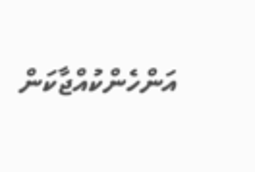އަންހެންކުއްޖާކަން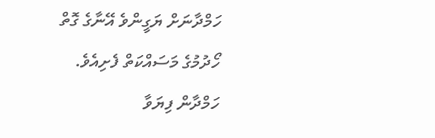ހަމްދާނަށް ޔަގީންވެ އޭނާގެ ގޮތް ހޯދުމުގެ މަސައްކަތް ފެށިއެވެ. ހަމްދާން ފިޔަވާ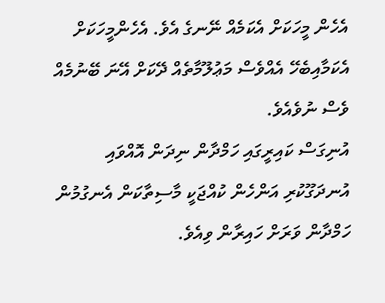އެހެން މީހަކަށް އެކަމެއް ނޭނގެ އެވެ. އެހެންމީހަކަށް އެކަމާއިބެހޭ އެއްވެސް މަޢުލޫމާތެއް ދޭކަށް އޭނަ ބޭނުމެއް ވެސް ނުވެއެވެ.
އުނިގަސް ކައިރީގައި ހަމްދާން ނިދަން އޮއްވައި އުނދަގޫކުރި އަންހެން ކުއްޖަކީ މާސިތާކަން އެނގުމުން ހަމްދާން ވަރަށް ހައިރާން ވިއެވެ.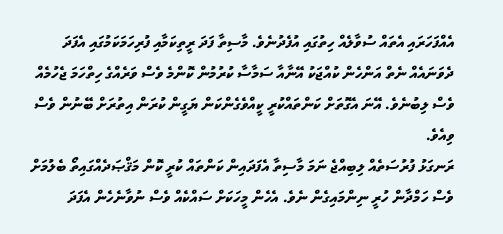އެއްފަހަރައި އެތައް ސުވާލެއް ހިތުގައި އުފެދުނެވެ. މާސިތާ ފަދަ ރީތިކަމާއި ފުރިހަމަކަމުގައި އެފަދަ ދެވަނައެއް ނެތް އަންހެން ކުއްޖަކު އޭނާއާ ސަމާސާ ކުރުމުން ކޮންމެ ވެސް ވަރެއްގެ ހިތްހަމަ ޖެހުމެއް ވެސް ލިބުނެވެ. އޭނަ އެގޮތަށް ކަންތައްކުރީ ކީއްވެގެންކަން ޔަގީން ކުރަން އިތުރަށް ބޭނުން ވެސް ވިއެވެ.
ރަނގަޅު ފުރުސަތެއް ލިބިއްޖެ ނަމަ މާސިތާ އެފަދައިން ކަންތައް ކުރީ ކޮން މަޤްޞަދެއްގައިތޯ ބެލުމަށް ވެސް ހަމްދާން ހުރީ ނިންމައިގެން ނެވެ. އެހެން މީހަކަށް ސައްކެއް ވެސް ނުވާނެހެން އެފަދަ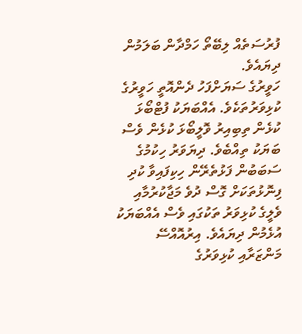ފުރުސަތެއް ލިބޭތޯ ހަމްދާން ބަލަމުން ދިޔައެވެ.
ހަވީރުގެ ސަޔަށްފަހު ދެންއޮތީ ހަވީރުގެ ކުޅިވަރުތަކެވެ. އެއްބަޔަކު ފުޓްބޯޅަ ކުޅެން ތިބިއިރު ވޮލީބޯޅަ ކުޅެން ވެސް ބަޔަކު ތިއްބެވެ. ދިޔަވަރު ހިކުމުގެ ސަބަބުން ފަޅުތެރޭން ހިކިފައިވާ ކުދި ފިނޮޅުތަކަށް ގޮސް ދުވެ މަޖާކުރުމާއި ވެލީގެ ކުޅިވަރު ތަކުގައި ވެސް އެއްބަޔަކު އުޅެމުން ދިޔައެވެ. އިރުއޮއްސޭ މަންޒަރާއި ކުޅިވަރުގެ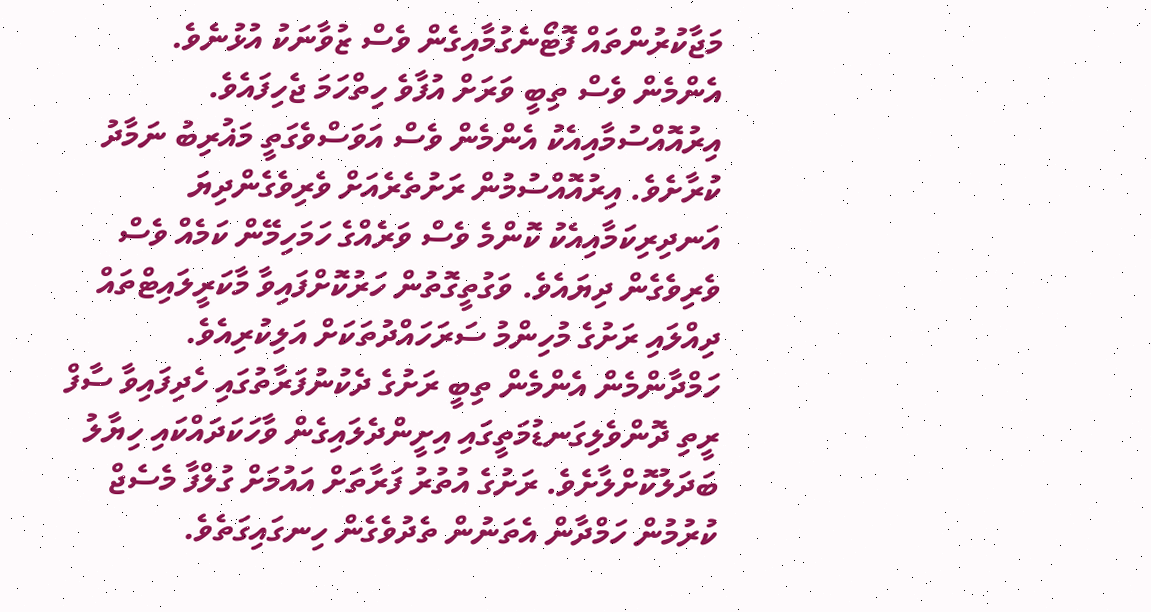މަޖާކުރުންތައް ފޮޓޯނެގުމާއިގެން ވެސް ޒުވާނަކު އުޅުނެވެ.
އެންމެން ވެސް ތިބީ ވަރަށް އުފާވެ ހިތްހަމަ ޖެހިފައެވެ. އިރުއޮއްސުމާއިއެކު އެންމެން ވެސް އަވަސްވެގަތީ މަޣުރިބު ނަމާދު ކުރާށެވެ. އިރުއޮއްސުމުން ރަށުތެރެއަށް ވެރިވެގެންދިޔަ އަނދިރިކަމާއިއެކު ކޮންމެ ވެސް ވަރެއްގެ ހަމަހިމޭން ކަމެއް ވެސް ވެރިވެގެން ދިޔައެވެ. ވަގުތީގޮތުން ހަރުކޮށްފައިވާ މާކަރީލައިޓްތައް ދިއްލައި ރަށުގެ މުހިންމު ސަރަހައްދުތަކަށް އަލިކުރިއެވެ.
ހަމްދާންމެން އެންމެން ތިބީ ރަށުގެ ދެކުނުފަރާތުގައި ހެދިފައިވާ ސާފް ރީތި ދޮންވެލިގަނޑުމަތީގައި އިށީންދެލައިގެން ވާހަކަދައްކައި ހިޔާލު ބަދަލުކޮށްލާށެވެ. ރަށުގެ އުތުރު ފަރާތަށް އައުމަށް ގުލްފާ މެސެޖް ކުރުމުން ހަމްދާން އެތަނުން ތެދުވެގެން ހިނގައިގަތެވެ.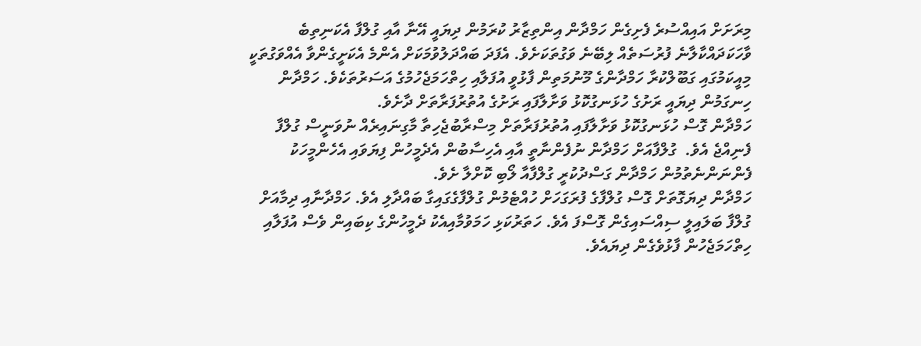މިރަށަށް އައިއްސުރެ ފެށިގެން ހަމްދާން އިންތިޒާރު ކުރަމުން ދިޔައީ އޭނާ އާއި ގުލްފާ އެކަނިތިބެ ވާހަކަދައްކާލާނެ ފުރުސަތެއް ލިބޭނެ ވަގުތަކަށެވެ. އެފަދަ ބައްދަލުވުމަކަށް އެންމެ އެކަށީގެންވާ އެއްވަގުތަކީ މިއީކަމުގައި ގަބޫލްކުރާ ހަމްދާންގެ މޫނުމަތިން ފާޅުވީ އުފަލާއި ހިތްހަމަޖެހުމުގެ އަސަރުތަކެވެ. ހަމްދާން ހިނގަމުން ދިޔައީ ރަށުގެ ހުޅަނގުކޮޅު ވަށާލާފައި ރަށުގެ އުތުރުފަރާތަށް ދާށެވެ.
ހަމްދާން ގޮސް ހުޅަނގުކޮޅު ވަށާލާފައި އުތުރުފަރާތަށް މިސްރާބުޖެހިތާ މާގިނައިރެއް ނުވަނީސް ގުލްފާ ފެނިއްޖެ އެވެ.  ގުލްފާއަށް ހަމްދާން ނުފެންނާތީ އާއި އެހިސާބުން އެދެމީހުން ފިޔަވައި އެހެންމީހަކު ފެންނަންނެތުމުން ހަމްދާން ގަސްދުކުރީ ގުލްފާއާ ލޯބި ކޮށްލާ ށެވެ.
ހަމްދާން ދިޔަގޮތަށް ގޮސް ގުލްފާގެ ފުރަގަހަށް ހުއްޓެމުން ގުލްފާގެގައިގާ ބައްދާލި އެވެ. ހަމްދާނާއި ދިމާއަށް ގުލްފާ ބަލައިލީ ސިއްސައިގެން ގޮސްފަ އެވެ. ހަތަރުކަޅި ހަމަވުމާއިއެކު ދެމީހުންގެ ކިބައިން ވެސް އުފަލާއި ހިތްހަމަޖެހުން ފާޅުވެގެން ދިޔައެވެ.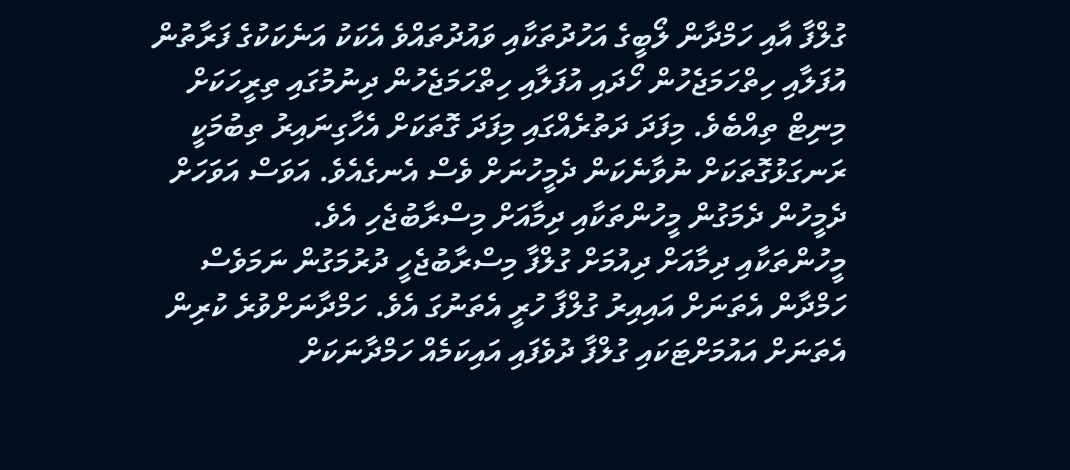ގުލްފާ އާއި ހަމްދާން ލޯބީގެ އަހުދުތަކާއި ވައުދުތައްވެ އެކަކު އަނެކަކުގެ ފަރާތުން އުފަލާއި ހިތްހަމަޖެހުން ހޯދައި އުފަލާއި ހިތްހަމަޖެހުން ދިނުމުގައި ތިރީހަކަށް މިނިޓް ތިއްބެވެ. މިފަދަ ދަތުރެއްގައި މިފަދަ ގޮތަކަށް އެހާގިނައިރު ތިބުމަކީ ރަނގަޅުގޮތަކަށް ނުވާނެކަން ދެމީހުނަށް ވެސް އެނގެއެވެ. އަވަސް އަވަހަށް ދެމީހުން ދެމަގުން މީހުންތަކާއި ދިމާއަށް މިސްރާބުޖެހި އެވެ.
މީހުންތަކާއި ދިމާއަށް ދިއުމަށް ގުލްފާ މިސްރާބުޖެހީ ދުރުމަގުން ނަމަވެސް ހަމްދާން އެތަނަށް އައިއިރު ގުލްފާ ހުރީ އެތަނުގަ އެވެ. ހަމްދާނަށްވުރެ ކުރިން އެތަނަށް އައުމަށްޓަކައި ގުލްފާ ދުވެފައި އައިކަމެއް ހަމްދާނަކަށް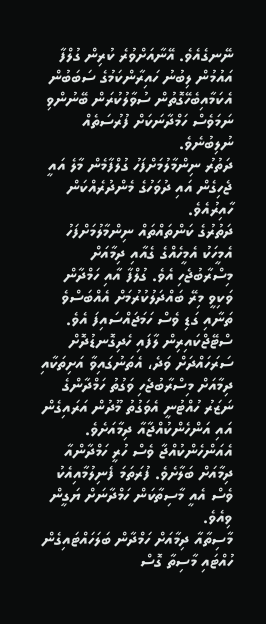ނޭނގެއެވެ. އޭނާއަށްވުރެ ކުރިން ގުލްފާ އައުމުން ލިބުނު ހައިރާންކަމުގެ ސަބަބުން އެކަމާއިބެހޭގޮތުން ސުވާލުކުރަން ބޭނުންވި ނަމަވެސް ހަމްދާނަކަށް ފުރުސަތެއް ނުލިބުނެވެ.
ދަތުރު ނިންމާލުމަށްފަހު ގުލްފާމެން މާލެ އައީ ޖެހިގެން އައި ދުވަހުގެ މެންދުރެއްކަން ހާއިރުއެވެ.
ދަތުރުގެ ކަންތައްތައް ނިންމާލުމަށްފަހު އެމީހަކު އެމީހެއްގެ ގެއާއި ދިމާއަށް މިސްރާބުޖެހި އެވެ. ގުލްފާ އާއި ހަމްދާން ވަކިވީ މިރޭ ބައްދަލުކުރުމަށް އެއްބަސްވެ ތަނާއި ގަޑި ވެސް ހަމަޖައްސައިފަ އެވެ.
ސްޓޭޖްކައިރިން ލާފައި ހެދިގޮނޑުދޮށް ސަރަހައްދަށް ވަދެ، އެތަނުގައިވާ އަށިތަކާއި ދިމާއަށް މިސްރާބުޖެހި ވަގުތު ހަމްދާންގެ ނަޒަރު ހުއްޓުނީ އެވަގުތު މޫދުން އަރައިގެން އައި އަންހެންކުއްޖާއާ ދިމާއަށެވެ. އެއަންހެންކުއްޖާ ވެސް ހުރީ ހަމްދާންއާ ދިމާއަށް ބަލާށެވެ. ފުރަތަމަ ފެނިލުމާއިއެކު ވެސް އެއީ މާސިތާކަން ހަމްދާނަށް ޔަގީން ވިއެވެ.
މާސިތާއާ ދިމާއަށް ހަމްދާން ބަލަހައްޓައިގެން ހުއްޓައި މާސިތާ ގޮސް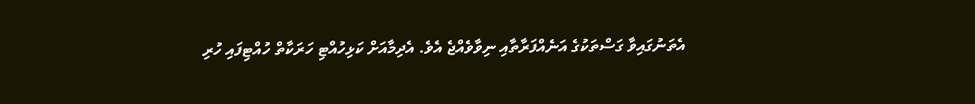އެތަނުގައިވާ ގަސްތަކުގެ އަނެއްފަރާތާއި ނިވާވެއްޖެ އެވެ. އެދިމާއަށް ކަޅިހުއްޓި ހަރަކާތް ހުއްޓިފައި ހުރި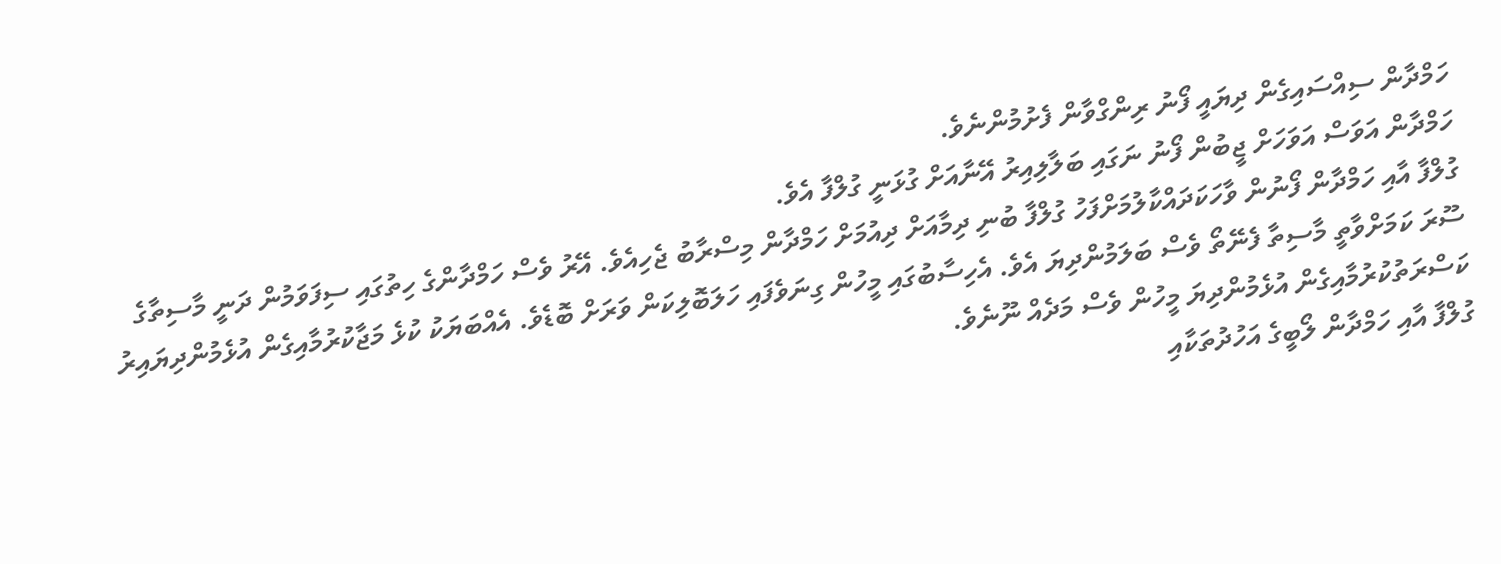ހަމްދާން ސިއްސައިގެން ދިޔައީ ފޯނު ރިންގްވާން ފެށުމުންނެވެ.
ހަމްދާން އަވަސް އަވަހަށް ޖީބުން ފޯނު ނަގައި ބަލާލިއިރު އޭނާއަށް ގުޅަނީ ގުލްފާ އެވެ.
ގުލްފާ އާއި ހަމްދާން ފޯނުން ވާހަކަދައްކާލުމަށްފަހު ގުލްފާ ބުނި ދިމާއަށް ދިއުމަށް ހަމްދާން މިސްރާބު ޖެހިއެވެ. އޭރު ވެސް ހަމްދާންގެ ހިތުގައި ސިފަވަމުން ދަނީ މާސިތާގެ ސޫރަ ކަމަށްވާތީ މާސިތާ ފެނޭތޯ ވެސް ބަލަމުންދިޔަ އެވެ. އެހިސާބުގައި މީހުން ގިނަވެފައި ހަލަބޮލިކަން ވަރަށް ބޮޑެވެ. އެއްބަޔަކު ކުޅެ މަޖާކުރުމާއިގެން އުޅެމުންދިޔައިރު ކަސްރަތުކުރުމާއިގެން އުޅެމުންދިޔަ މީހުން ވެސް މަދެއް ނޫނެވެ.
ގުލްފާ އާއި ހަމްދާން ލޯބީގެ އަހުދުތަކާއި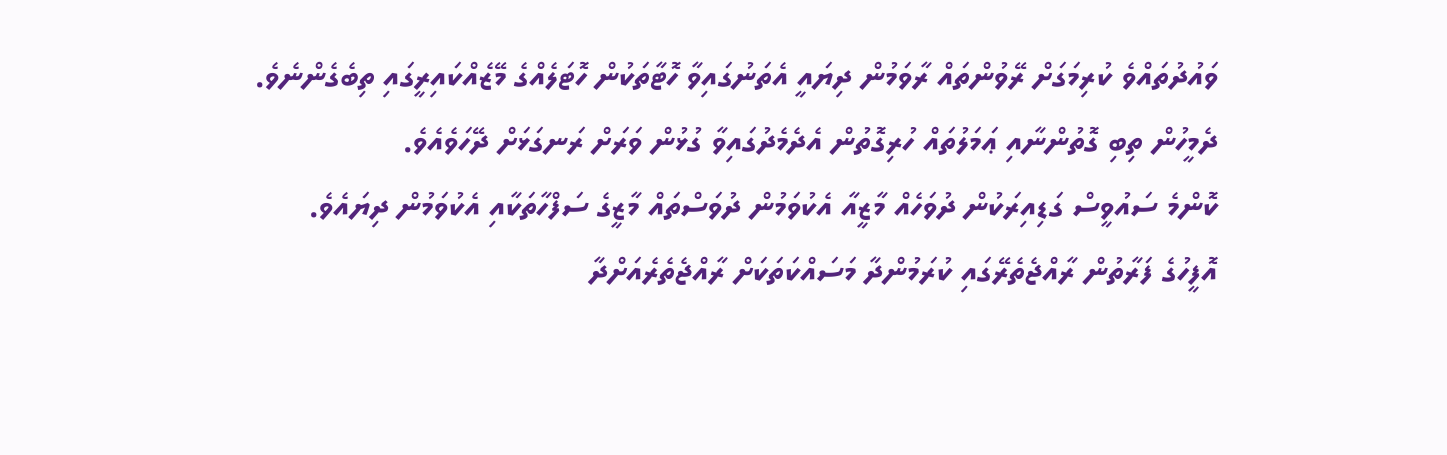ވައުދުތައްވެ ކުރިމަގަށް ރޭވުންތައް ރާވަމުން ދިޔައީ އެތަނުގައިވާ ހޮޓާތަކުން ހޮޓަލެއްގެ މޭޒެއްކައިރީގައި ތިބެގެންނެވެ. ދެމީހުން ތިބި ގޮތުންނާއި ޢަމަލުތައް ހުރިގޮތުން އެދެމެދުގައިވާ ގުޅުން ވަރަށް ރަނގަޅަށް ދޭހަވެއެވެ.
ކޮންމެ ސައުވީސް ގަޑިއިރަކުން ދުވަހެއް މާޒީއާ އެކުވަމުން ދުވަސްތައް މާޒީގެ ސަފްހާތަކާއި އެކުވަމުން ދިޔައެވެ.
އޮފީހުގެ ފަރާތުން ރާއްޖެތެރޭގައި ކުރަމުންދާ މަސައްކަތަކަށް ރާއްޖެތެރެއަށްދާ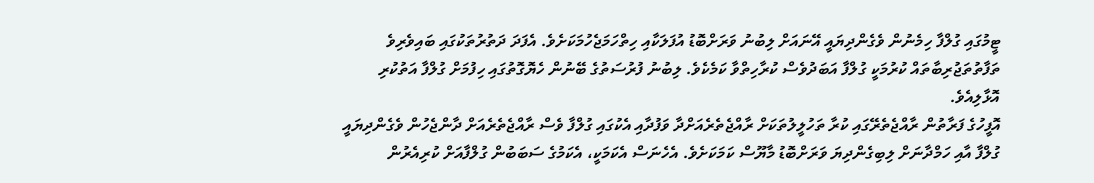ޓީމުގައި ގުލްފާ ހިމެނުން ވެގެންދިޔައީ އޭނައަށް ލިބުނު ވަރަށްބޮޑު އުފަލަކާއި ހިތްހަމަޖެހުމަކަށެވެ. އެފަދަ ދަތުރުތަކުގައި ބައިވެރިވެ ތަފާތުތަޖުރިބާތައް ކުރުމަކީ ގުލްފާ އަބަދުވެސް ކުރާހިތްވާ ކަމެކެވެ. ލިބުނު ފުރުސަތުގެ ބޭނުން ހެޔޮގޮތުގައި ހިފުމަށް ގުލްފާ އަތުކުރި އޮޅާލިއެވެ.
އޮފީހުގެ ފަރާތުން ރާއްޖެތެރޭގައި ކުރާ ތަހުލީލުތަކަށް ރާއްޖެތެރެއަށްދާ ވަފުދާއި އެކުގައި ގުލްފާ ވެސް ރާއްޖެތެރެއަށް ދާންޖެހުން ވެގެންދިޔައީ ގުލްފާ އާއި ހަމްދާނަށް ލިބިގެންދިޔަ ވަރަށްބޮޑު މާޔޫސް ކަމަކަށެވެ. އެހެނަސް އެކަމަކީ، އެކަމުގެ ސަބަބުން ގުލްފާއަށް ކުރިއެރުން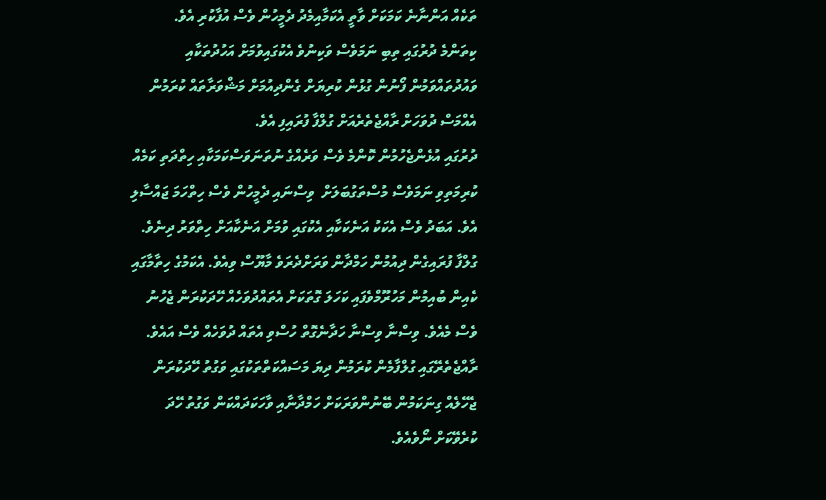ތަކެއް އަންނާނެ ކަމަކަށް ވާތީ އެކަމާއިމެދު ދެމީހުން ވެސް އުފާކުރި އެވެ.
ކިތަންމެ ދުރުގައި ތިބި ނަމަވެސް ވަކިނުވެ އެކުގައިވުމަށް އަހުދުތަކާއި ވައުދުތައްވަމުން ފޯނުން ގުޅުން ކުރިޔަށް ގެންދިއުމަށް މަޝްވަރާތައް ކުރަމުން އެއްމަސް ދުވަހަށް ރާއްޖެތެރެއަށް ގުލްފާ ފުރައިފި އެވެ.
ދުރުގައި އުޅެންޖެހުމުން ކޮންމެ ވެސް ވަރެއްގެ ނުތަނަވަސްކަމަކާއި ހިތްދަތި ކަމެއް ކުރިމަތިވި ނަމަވެސް މުސްތަގުބަލަށް  ވިސްނައި ދެމީހުން ވެސް ހިތްހަމަ ޖައްސާލި އެވެ. އަބަދު ވެސް އެކަކު އަނެކަކާއި އެކުގައި ވުމަށް އަނެކާއަށް ހިތްވަރު ދިނެވެ.
ގުލްފާ ފުރައިގެން ދިއުމުން ހަމްދާން ވަރަށްދެރަވެ މާޔޫސް ވިއެވެ. އެކަމުގެ ހިތާމާގައި ކެއިން ބުއިމުން މަހުރޫމްވެފައި ކަހަލަ ގޮތަކަށް އެތައްދުވަހެއް ހޭދަކުރަން ޖެހުނު ވެސް މެއެވެ. ވިސްނާ ވިސްނާ ހަދާނެގޮތް ހުސްވި އެތައް ދުވަހެއް ވެސް އައެވެ. ރާއްޖެތެރޭގައި ގުލްފާމެން ކުރަމުން ދިޔަ މަސައްކަތްތަކުގައި ވަގުތު ހޭދަކުރަން ޖެހޭލެއް ގިނަކަމުން ބޭނުންވަރަކަށް ހަމްދާނާއި ވާހަކަދައްކަން ވަގުތު ހޭދަ ކުރެވޭކަށް ނޯވެއެވެ.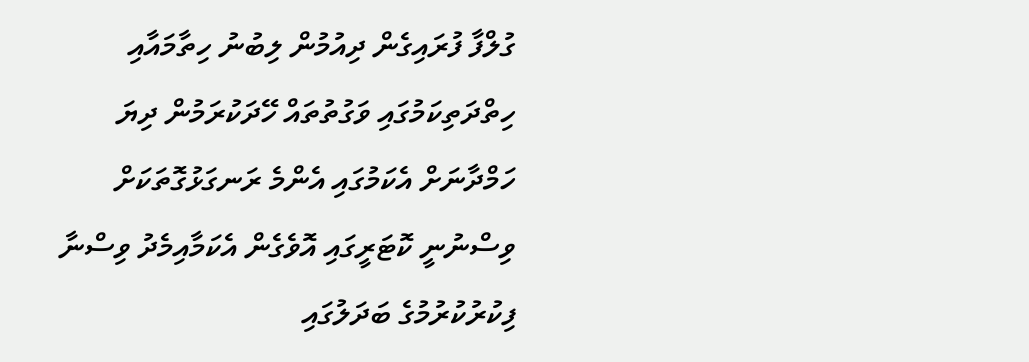ގުލްފާ ފުރައިގެން ދިއުމުން ލިބުނު ހިތާމައާއި ހިތްދަތިކަމުގައި ވަގުތުތައް ހޭދަކުރަމުން ދިޔަ ހަމްދާނަށް އެކަމުގައި އެންމެ ރަނގަޅުގޮތަކަށް ވިސްނުނީ ކޮޓަރީގައި އޮވެގެން އެކަމާއިމެދު ވިސްނާ ފިކުރުކުރުމުގެ ބަދަލުގައި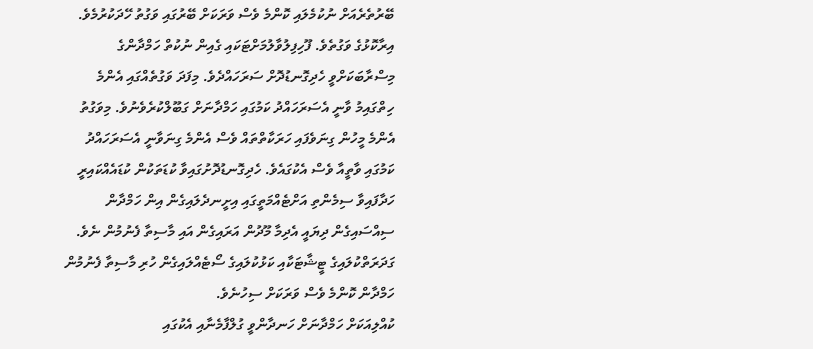ބޭރުތެރެއަށް ނުކުމެލައި ކޮންމެ ވެސް ވަރަކަށް ބޭރުގައި ވަގުތު ހޭދަކުރުމެވެ.
އިރާކޮޅުގެ ވަގުތެވެ. ފޫހިފިލުވާލުމަށްޓަކައި ގެއިން ނުކުތް ހަމްދާންގެ މިސްރާބަކަށްވީ ހެދިގޮނޑުދޮށް ސަރަހައްދެވެ. މިފަދަ ވަގުތެއްގައި އެންމެ ހިތްގައިމު ވާނީ އެސަރަހައްދު ކަމުގައި ހަމްދާނަށް ގަބޫލްކުރެވެނުވެ. މިވަގުތު އެންމެ މީހުން ގިނަވެފައި ހަރަކާތްތައް ވެސް އެންމެ ގިނަވާނީ އެސަރަހައްދު ކަމުގައި ވާތީއާ ވެސް އެކުގައެވެ. ހެދިގޮނޑުދޮށުގައިވާ ކުޑަތަކުން ކުޑައެއްކައިރީ ހަދާފައިވާ ސިމެންތި އަށްޓެއްމަތީގައި އިށީނދެލައިގެން އިން ހަމްދާން ސިއްސައިގެން ދިޔައީ އެދިމާ މޫދުން އަރައިގެން އައި މާސިތާ ފެނުމުން ނެވެ. ގަދަރަތްކުލައިގެ ޓީޝާޓަކާއި ކަޅުކުލައިގެ ސޯޓެއްލައިގެން ހުރި މާސިތާ ފެނުމުން ހަމްދާން ކޮންމެ ވެސް ވަރަކަށް ސިހުނެވެ.
ކުއްލިއަކަށް ހަމްދާނަށް ހަނދާންވީ ގުލްފާމެނާއި އެކުގައި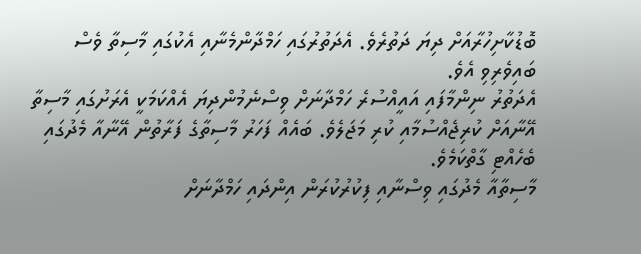ބޮޑުކާށިހުރާއަށް ދިޔަ ދަތުރެވެ. އެދަތުރުގައި ހަމްދާންމެނާއި އެކުގައި މާސިތާ ވެސް ބައިވެރިވި އެވެ.
އެދަތުރު ނިންމާފައި އައީއްސުރެ ހަމްދާނަށް ވިސްނެމުންދިޔަ އެއްކަމަކީ އެރަށުގައި މާސިތާ އޭނާއަށް ކުރިޖެއްސުމާއި ކުރި މަޖަލެވެ. ބައެއް ފަހަރު މާސިތާގެ ފަރާތުން އޭނާއާ މެދުގައި ބެހެއްޓި ގާތްކަމެވެ.
މާސިތާއާ މެދުގައި ވިސްނާއި ފިކުރުކުރަން އިންދައި ހަމްދާނަށް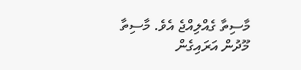މާސިތާ ގެއްލިއްޖެ އެވެ. މާސިތާ މޫދުން އަރައިގެން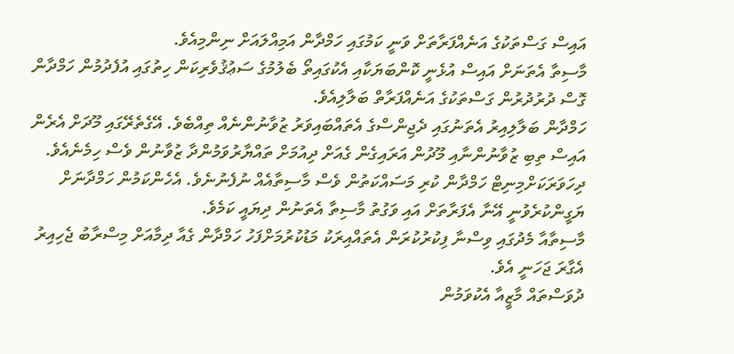އައިސް ގަސްތަކުގެ އަނެއްފަރާތަށް ވަނީ ކަމުގައި ހަމްދާން އަމިއްލައަށް ނިންމިއެވެ.
މާސިތާ އެތަނަށް އައިސް އުޅެނީ ކޮންބަޔަކާއި އެކުގައިތޯ ބެލުމުގެ ސަޢުޤުވެރިކަން ހިތުގައި އުފެދުމުން ހަމްދާން ގޮސް ދުރުދުރުން ގަސްތަކުގެ އަނެއްފަރާތް ބަލާލިއެވެ.
ހަމްދާން ބަލާލިއިރު އެތަނުގައި ދެޖިންސްގެ އެތައްބައިވަރު ޒުވާނުންނެއް ތިއްބެވެ. އޭގެތެރޭގައި މޫދަށް އެރެން އައިސް ތިބި ޒުވާނުންނާއި މޫދުން އަރައިގެން ގެއަށް ދިއުމަށް ތައްޔާރުވަމުންދާ ޒުވާނުން ވެސް ހިމެނެއެވެ.
ދިހަވަރަކަށްމިނިޓް ހަމްދާން ކުރި މަސައްކަތުން ވެސް މާސިތާއެއް ނުފެނުނެވެ. އެހެންކަމުން ހަމްދާނަށް ޔަގީންކުރެވުނީ އޭނާ އެފަރާތަށް އައި ވަގުތު މާސިތާ އެތަނުން ދިޔައީ ކަމެވެ.
މާސިތާއާ މެދުގައި ވިސްނާ ފިކުރުކުރަން އެތައްއިރަކު މަޑުކުރުމަށްފަހު ހަމްދާން ގެއާ ދިމާއަށް މިސްރާބު ޖެހިއިރު އެގާރަ ޖަހަނީ އެވެ.
ދުވަސްތައް މާޒީއާ އެކުވަމުން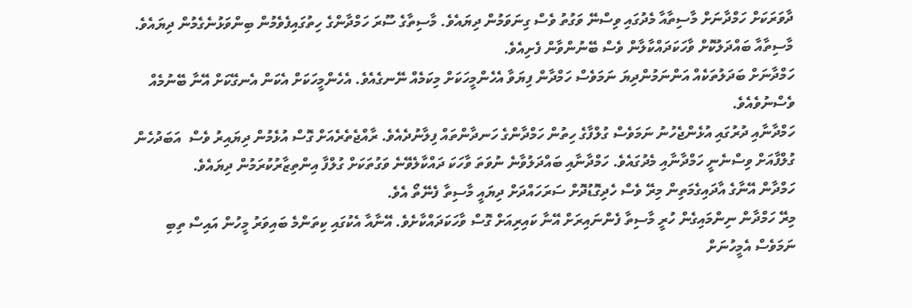ދާވަރަކަށް ހަމްދާނަށް މާސިތާއާ މެދުގައި ވިސްނޭ ވަގުތު ވެސް ގިނަވަމުން ދިޔައެވެ. މާސިތާގެ ސޫރަ ހަމްދާންގެ ހިތުގައިފެވެމުން ބިންވަޅުނެގެމުން ދިޔައެވެ. މާސިތާއާ ބައްދަލުކޮށް ވާހަކަދައްކާލާން ވެސް ބޭނުންވާން ފެށިއެވެ.
ހަމްދާނަށް ބަދަލުތަކެއް އަންނަމުންދިޔަ ނަމަވެސް ހަމްދާން ފިޔަވާ އެހެންމީހަކަށް މިކަމެއް ނޭނގެއެވެ. އެހެންމީހަކަށް އެކަން އެނގޭކަށް އޭނާ ބޭނުމެއް ވެސްނުވެއެވެ.
ހަމްދާނާއި ދުރުގައި އުޅެންޖެހުނު ނަމަވެސް ގުލްފާގެ ހިތުން ހަމްދާންގެ ހަނދާންތައް ފިލާނުދެއެވެ. ރާއްޖެތެރެއަށް ގޮސް އުޅެމުން ދިޔައިރު ވެސް  އަބަދުހެން ގުލްފާއަށް ވިސްނެނީ ހަމްދާނާއި މެދުގައެވެ. ހަމްދާނާއި ބައްދަލުވާނެ ނުވަތަ ވާހަކަ ދައްކާލެވޭނެ ވަގުތަކަށް ގުލްފާ އިންތިޒާރުކުރަމުން ދިޔައެވެ.
ހަމްދާން އޭނާގެ އާދައިގެމަތިން މިރޭ ވެސް ހެދިގޮޑުދޮށް ސަރަހައްދަށް ދިޔައީ މާސިތާ ފެނޭތޯ އެވެ.
މިރޭ ހަމްދާން ނިންމައިގެން ހުރީ މާސިތާ ފެންނައިރަށް އޭނާ ކައިރިއަށް ގޮސް ވާހަކަދައްކާށެވެ. އޭނާއާ އެކުގައި ކިތަންމެ ބައިވަރު މީހުން އައިސް ތިބި ނަމަވެސް އެމީހުނަށް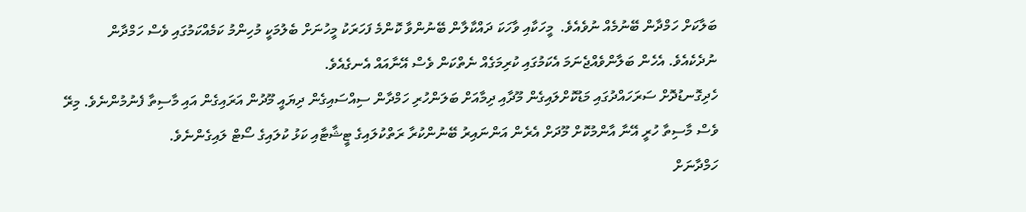ބަލާކަށް ހަމްދާން ބޭނުމެއް ނުވެއެވެ.  މީހަކާއި ވާހަކަ ދައްކާލާން ބޭނުންވާ ކޮންމެ ފަހަރަކު މީހުނަށް ބެލުމަކީ މުހިންމު ކަމެއްކަމުގައި ވެސް ހަމްދާން ނުދެކެއެވެ. އެހެން ބަލާންވެއްޖެނަމަ އެކަމުގައި ކުރިމަގެއް ނެތްކަން ވެސް އޭނާއައް އެނގެއެވެ.
ހެދިގޮނޑުދޮށް ސަރަހައްދުގައި މަޑުކޮށްލައިގެން މޫދާއި ދިމާއަށް ބަލަންހުރި ހަމްދާން ސިއްސައިގެން ދިޔައީ މޫދުން އަރައިގެން އައި މާސިތާ ފެނުމުންނެވެ. މިރޭ ވެސް މާސިތާ ހުރީ އޭނާ އާންމުކޮށް މޫދަށް އެރެން އަންނައިރު ބޭނުންކުރާ ރަތްކުލައިގެ ޓީޝާޓާއި ކަޅު ކުލައިގެ ސޯޓް ލައިގެންނެވެ.
ހަމްދާނަށް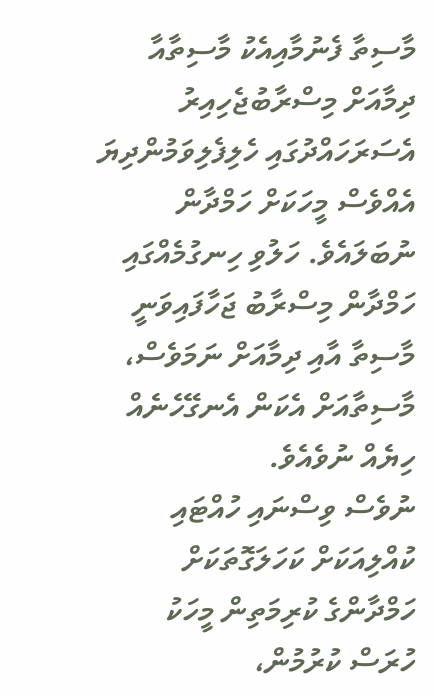މާސިތާ ފެނުމާއިއެކު މާސިތާއާ ދިމާއަށް މިސްރާބުޖެހިއިރު އެސަރަހައްދުގައި ހެލިފެލިވަމުންދިޔަ އެއްވެސް މީހަކަށް ހަމްދާން ނުބަލައެވެ. ހަލުވި ހިނގުމެއްގައި ހަމްދާން މިސްރާބު ޖަހާފައިވަނީ މާސިތާ އާއި ދިމާއަށް ނަމަވެސް، މާސިތާއަށް އެކަން އެނގޭހެނެއް ހިޔެއް ނުވެއެވެ.
ނުވެސް ވިސްނައި ހުއްޓައި ކުއްލިއަކަށް ކަހަލަގޮތަކަށް ހަމްދާންގެ ކުރިމަތިން މީހަކު ހުރަސް ކުރުމުން،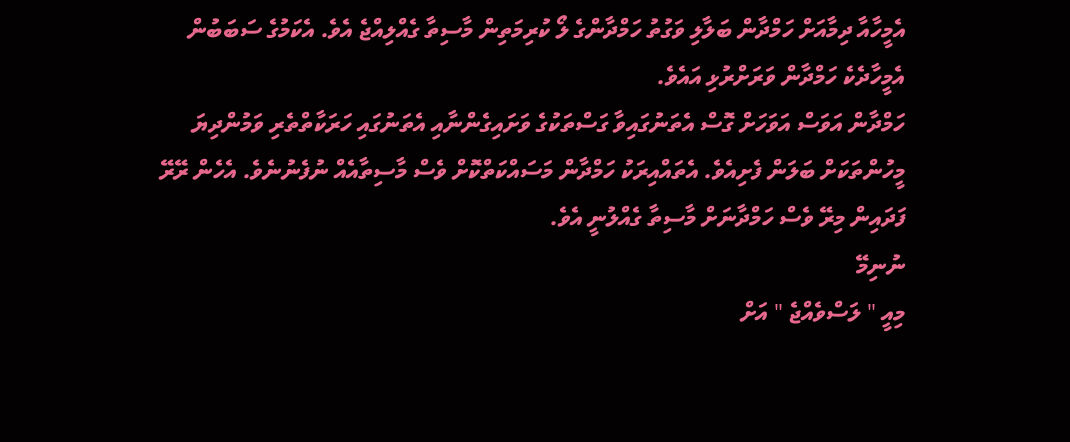އެމީހާއާ ދިމާއަށް ހަމްދާން ބަލާލި ވަގުތު ހަމްދާންގެ ލޯ ކުރިމަތިން މާސިތާ ގެއްލިއްޖެ އެވެ. އެކަމުގެ ސަބަބުން އެމީހާދެކެ ހަމްދާން ވަރަށްރުޅި އައެވެ.
ހަމްދާން އަވަސް އަވަހަށް ގޮސް އެތަނުގައިވާ ގަސްތަކުގެ ވަށައިގެންނާއި އެތަނުގައި ހަރަކާތްތެރި ވަމުންދިޔަ މީހުންތަކަށް ބަލަން ފެށިއެވެ. އެތައްއިރަކު ހަމްދާން މަސައްކަތްކޮށް ވެސް މާސިތާއެއް ނުފެނުނެވެ. އެހެން ރޭރޭ ފަދައިން މިރޭ ވެސް ހަމްދާނަށް މާސިތާ ގެއްލުނީ އެވެ.
ނުނިމޭ
މިއީ " ލަސްވެއްޖެ " އަށް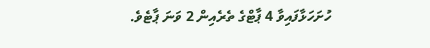ހުށަހަޅާފައިވާ 4 ޕާޓްގެ ތެރެއިން 2 ވަނަ ޕާޓެވެ.